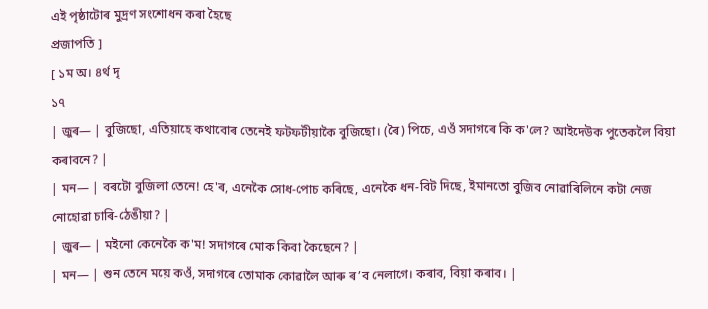এই পৃষ্ঠাটোৰ মুদ্ৰণ সংশোধন কৰা হৈছে
প্রজাপতি ]
[ ১ম অ। ৪র্থ দৃ
১৭
| জুৰ— | বুজিছো, এতিয়াহে কথাবোৰ তেনেই ফটফটীয়াকৈ বুজিছো। (ৰৈ) পিচে, এওঁ সদাগৰে কি ক'লে? আইদেউক পুতেকলৈ বিয়া কৰাবনে? |
| মন— | বৰটো বুজিলা তেনে! হে'ৰ, এনেকৈ সোধ-পোচ কৰিছে, এনেকৈ ধন-বিট দিছে, ইমানতো বুজিব নোৱাৰিলিনে কটা নেজ নোহোৱা চাৰি-ঠেঙীয়া? |
| জুৰ— | মইনো কেনেকৈ ক'ম! সদাগৰে মোক কিবা কৈছেনে? |
| মন— | শুন তেনে ময়ে কওঁ, সদাগৰে তোমাক কোৱালৈ আৰু ৰ’ব নেলাগে। কৰাব, বিয়া কৰাব। |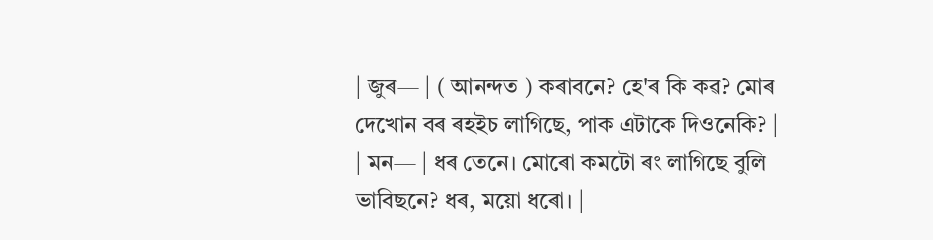| জুৰ— | ( আনন্দত ) কৰাবনে? হে'ৰ কি কৱ? মোৰ দেখোন বৰ ৰহইচ লাগিছে, পাক এটাকে দিওনেকি? |
| মন— | ধৰ তেনে। মোৰো কমটো ৰং লাগিছে বুলি ভাবিছনে? ধৰ, ময়ো ধৰো। |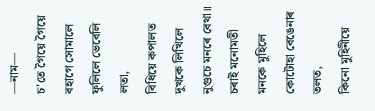—নাম—
চ'তে গৈয়ে গৈয়ে বহাগে সোমালে
ফুলিলে ভেবেলি লতা,
বিধিয়ে কপালত দুখকে লিখিলে
নুগুচে মনৰে বেথা॥
চৰাই মনোমতী মনকে মুহিলে
কোটোহা বেঙেনাৰ তলত,
কিনো মুহিনীয়ে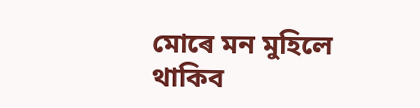মোৰে মন মুহিলে
থাকিব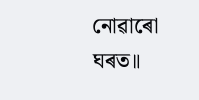নোৱাৰো ঘৰত॥